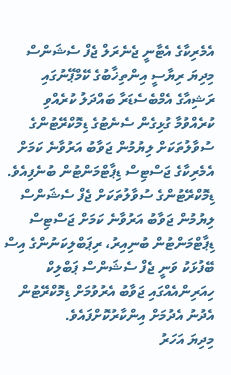އެމެރިކާގެ އެޓާނީ ޖެނެރަލް ޖެފް ސެޝަންސް މިދިޔަ ރިޔާސީ އިންތިޚާބުގެ ކޭމްޕޭނުގައި ރަޝިއާގެ އެމްބެސެޑަރާ ބައްދަލު ކުރެއްވި ކުރެއްވުމާ ގުޅިގެން ސެނެޓުގެ ޑިމޮކްރޭޓުންގެ ސުވާލުތަކަށް ލިޔުމުން ޖަވާބު އަރުވާނެ ކަމަށް އެމެރިކާގެ ޖަސްޓިސް ޑިޕާޓްމަންޓުން ބުނެފިއެވެ.
ޑިމޮކްރޭޓުންގެ ސުވާލުތަކަށް ޖެފް ސެޝަންސް ލިޔުމުން ޖަވާބު އަރުވާނެ ކަމަށް ޖަސްޓިސް ޑިޕާޓްމަންޓުން ބުނިއިރު، ރިޕަބްލިކަނުންގެ އިސް ބޭފުޅަކު ވަނީ ޖެފް ސެޝަންސް ޕަބްލިކް ހިއަރިންއެއްގައި ޖަވާބު އެރުވުމަށް ޑިމޮކްރޭޓުން އެދުނު އެދުމަށް އިންކާރުކޮށްފައެވެ.
މިދިޔަ އަހަރު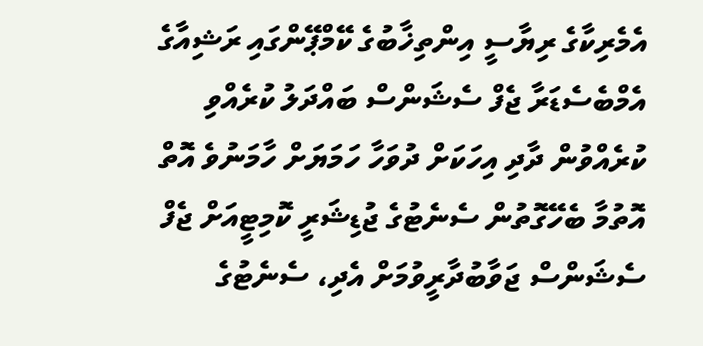އެމެރިކާގެ ރިޔާސީ އިންތިޚާބުގެ ކޭމްޕޭންގައި ރަޝިއާގެ އެމްބެސެޑަރާ ޖެފް ސެޝަންސް ބައްދަލު ކުރެއްވި ކުރެއްވުން ދާދި އިހަކަށް ދުވަހާ ހަމަޔަށް ހާމަނުވެ އޮތް އޮތުމާ ބެހޭގޮތުން ސެނެޓުގެ ޖުޑިޝަރީ ކޮމިޓީއަށް ޖެފް ސެޝަންސް ޖަވާބުދާރީވުމަށް އެދި، ސެނެޓުގެ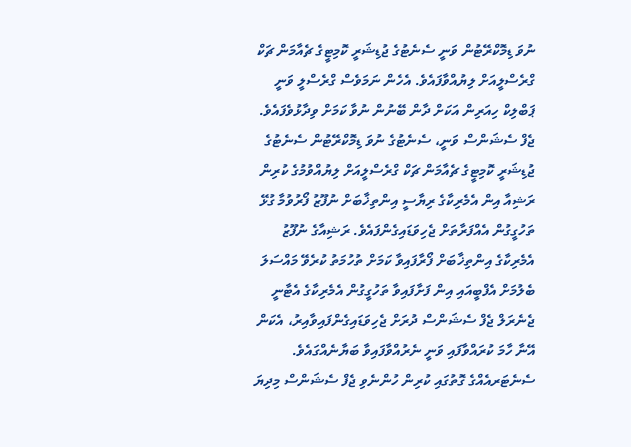ނުވަ ޑިމޮކްރޭޓުން ވަނީ ސެނެޓުގެ ޖުޑިޝަރީ ކޮމިޓީގެ ޗެއާމަން ޗަކް ގްރެސްލީއަށް ލިޔުއްވާފައެވެ. އެހެން ނަމަވެސް ގްރެސްލީ ވަނީ ޕަބްލިކް ހިއަރިން އަކަށް ދާން ބޭނުން ނުވާ ކަމަށް ވިދާޅުވެފައެވެ.
ޖެފް ސެޝަންސް ވަނީ، ސެނެޓުގެ ނުވަ ޑިމޮކްރޭޓުން ސެނެޓުގެ ޖުޑިޝަރީ ކޮމިޓީގެ ޗެއާމަން ޗަކް ގްރެސްލީއަށް ލިޔުއްވުމުގެ ކުރިން ރަޝިއާ އިން އެމެރިކާގެ ރިޔާސީ އިންތިޚާބަށް ނުފޫޒު ފޯރުވުމާ ގުޅޭ ތަހުގީގުން އެއްފަރާތަށް ޖެހިވަޑައިގެންފައެވެ. ރަޝިއާގެ ނުފޫޒު އެމެރިކާގެ އިންތިޚާބަށް ފޯރާފައިވާ ކަމަށް ތުހުމަތު ކުރެވޭ މައްސަލަ ބެލުމަށް އެފްބީއައި އިން ފަށާފައިވާ ތަހުގީގުން އެމެރިކާގެ އެޓާނީ ޖެނެރަލް ޖެފް ސެޝަންސް ދުރަށް ޖެހިވަޑައިގެންފައިވާއިރު، އެކަން އޭނާ ހާމަ ކުރައްވާފައި ވަނީ ނެރުއްވާފައިވާ ބަޔާނެއްގައެވެ.
ސެނެޓަރއެއްގެ ގޮތުގައި ކުރިން ހުންނެވި ޖެފް ސެޝަންސް މިދިޔަ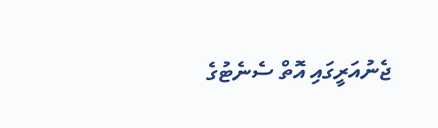ޖެނުއަރީގައި އޮތް ސެނެޓުގެ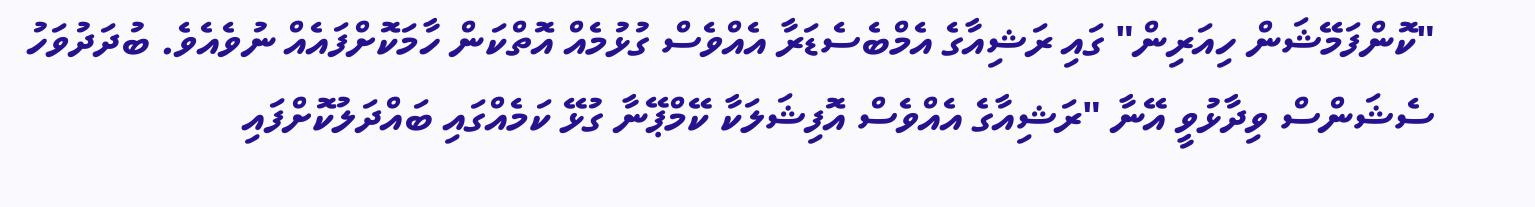"ކޮންފަމޭޝަން ހިއަރިން" ގައި ރަޝިއާގެ އެމްބެސެޑަރާ އެއްވެސް ގުޅުމެއް އޮތްކަން ހާމަކޮށްފައެއް ނުވެއެވެ. ބުދަދުވަހު ސެޝަންސް ވިދާޅުވީ އޭނާ "ރަޝިއާގެ އެއްވެސް އޮފިޝަލަކާ ކޭމްޕޭނާ ގުޅޭ ކަމެއްގައި ބައްދަލުކޮށްފައި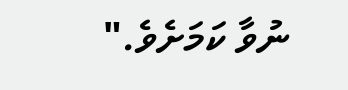ނުވާ ކަމަށެވެ."